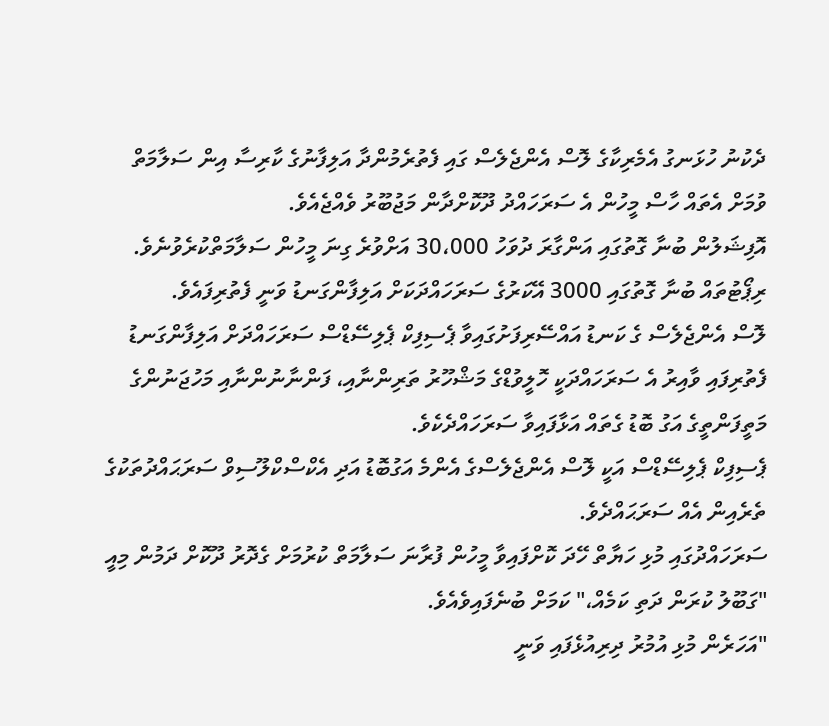ދެކުނު ހުޅަނގު އެމެރިކާގެ ލޮސް އެންޖެލެސް ގައި ފެތުރެމުންދާ އަލިފާނުގެ ކާރިސާ އިން ސަލާމަތް ވުމަށް އެތައް ހާސް މީހުން އެ ސަރަހައްދު ދޫކޮށްދާން މަޖުބޫރު ވެއްޖެއެވެ.
އޮފިޝަލުން ބުނާ ގޮތުގައި އަންގާރަ ދުވަހު 30،000 އަށްވުރެ ގިނަ މީހުން ސަލާމަތްކުރެވުނެވެ. ރިޕޯޓުތައް ބުނާ ގޮތުގައި 3000 އޭކަރުގެ ސަރަހައްދަކަށް އަލިފާންގަނޑު ވަނީ ފެތުރިފައެވެ.
ލޮސް އެންޖެލެސް ގެ ކަނޑު އައްސޭރިފަށުގައިވާ ޕެސިފިކް ޕެލިސޭޑްސް ސަރަހައްދަށް އަލިފާންގަނޑު ފެތުރިފައި ވާއިރު އެ ސަރަހައްދަކީ ހޮލީވުޑްގެ މަޝްހޫރު ތަރިންނާއި، ފަންނާނުންނާއި މަހުޖަނުންގެ މަތީފަންތީގެ އަގު ބޮޑު ގެތައް އަޅާފައިވާ ސަރަހައްދެކެވެ.
ޕެސިފިކް ޕެލިސޭޑްސް އަކީ ލޮސް އެންޖެލެސްގެ އެންމެ އަގުބޮޑު އަދި އެކްސްކްލޫސިވް ސަރަޙައްދުތަކުގެ ތެރެއިން އެއް ސަރަޙައްދެވެ.
ސަރަހައްދުގައި މުޅި ހަޔާތް ހޭދަ ކޮށްފައިވާ މީހުން ފުރާނަ ސަލާމަތް ކުރުމަށް ގެދޮރު ދޫކޮށް ދަމުން މިއީ "ގަބޫލު ކުރަން ދަތި ކަމެއް،" ކަމަށް ބުނެފައިވެއެވެ.
"އަހަރެން މުޅި އުމުރު ދިރިއުޅެފައި ވަނީ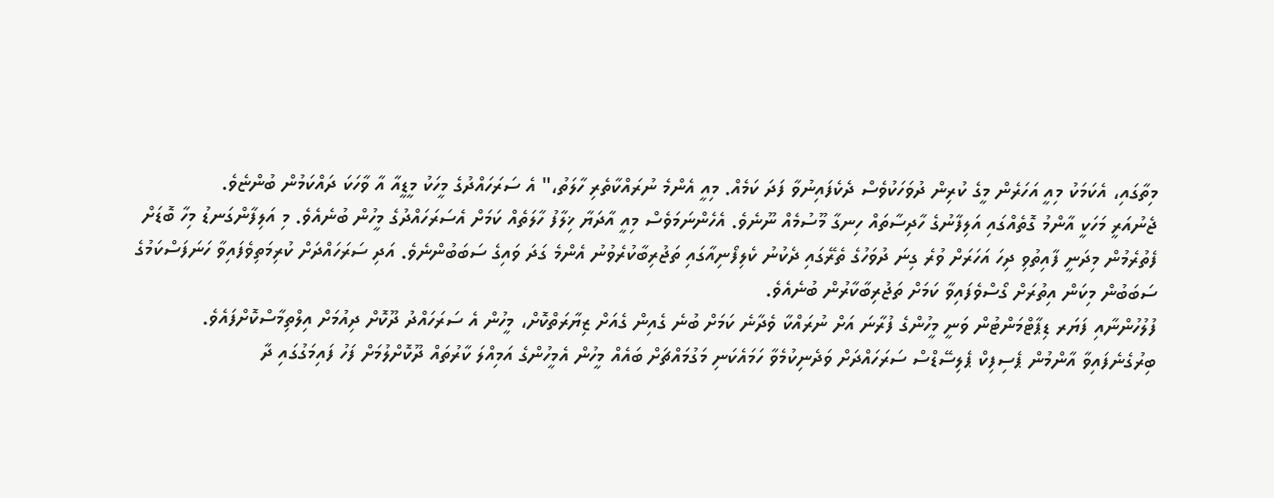މިތާގައި، އެކަމަކު މިއީ އަހަރެން މީގެ ކުރިން ދުވަހަކުވެސް ދެކެފައިނުވާ ފަދަ ކަމެއް. މިއީ އެންމެ ނުރައްކާތެރި ހާލަތު،" އެ ސަރަހައްދުގެ މީހަކު މީޑީއާ އާ ވާހަކަ ދައްކަމުން ބުންޏެވެ.
ޖެނުއަރީ މަހަކީ އާންމު ގޮތެއްގައި އަލިފާނުގެ ހާދިސާތައް ހިނގާ މޫސުމެއް ނޫނެވެ. އެހެންނަމަވެސް މިއީ އާދަޔާ ޚިލާފު ހާލަތެއް ކަމަށް އެސަރަހައްދުގެ މީހުން ބުނެއެވެ. މި އަލިފާންގަނޑު މިހާ ބޮޑަށް ފެތުރެމުން މިދަނީ ފާއިތުވި ދިހަ އަހަރަށް ވުރެ ގިނަ ދުވަހުގެ ތެރޭގައި ދެކުނު ކެލިފޯނިއާގައި ތަޖުރިބާކުރެވުނު އެންމެ ގަދަ ވައިގެ ސަބަބުންނެވެ. އަދި ސަރަހައްދަށް ކުރިމަތިވެފައިވާ ހަނަފަސްކަމުގެ ސަބަބުން މިކަން އިތުރަށް ގޯސްވެފައިވާ ކަމަށް ތަޖުރިބާކާރުން ބުނެއެވެ.
ފުލުހުންނާއި ފަޔަރ ޑިޕާޓްމަންޓުން ވަނީ މީހުންގެ ފުރާނަ އަށް ނުރައްކާ ވެދާނެ ކަމަށް ބުނެ ގެއިން ގެއަށް ޒިޔާރަތްކޮށް، މީހުން އެ ސަރަހައްދު ދޫކޮށް ދިއުމަށް އިލްތިމާސްކޮށްފައެވެ.
ބިރުގެނެފައިވާ އާންމުން ޕެސިފިކް ޕެލިސޭޑްސް ސަރަހައްދަށް ވަދެނިކުމެވާ ހަމައެކަނި މަގުމައްޗަށް ބައެއް މީހުން އެމީހުންގެ އަމިއްލަ ކާރުތައް ދޫކޮށްލުމަށް ފަހު ފައިމަގުގައި ދާ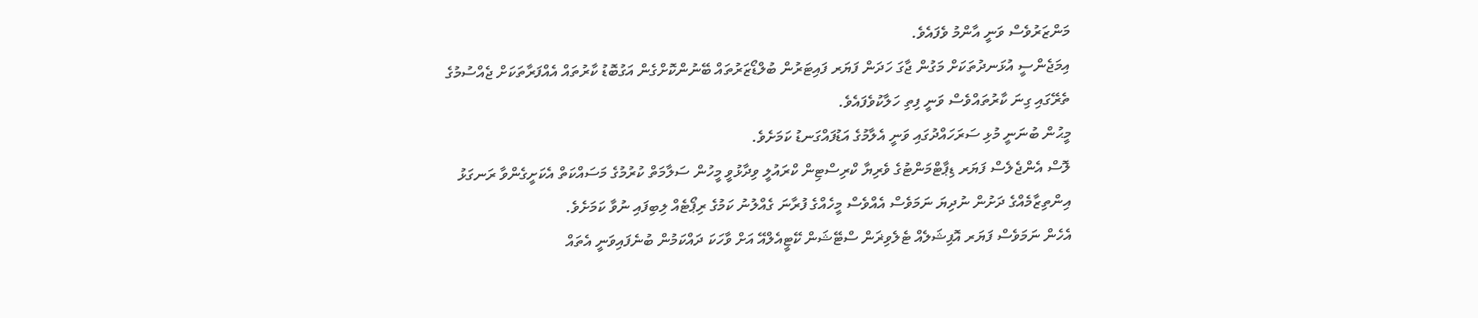މަންޒަރުވެސް ވަނީ އާންމު ވެފައެވެ.
އިމަޖެންސީ އުޅަނދުތަކަށް މަގުން ޖާގަ ހަދަން ފަޔަރ ފައިޓަރުން ބުލްޑޯޒަރުތައް ބޭނުންކޮށްގެން އަގުބޮޑު ކާރުތައް އެއްފަރާތަކަށް ޖެއްސުމުގެ ތެރޭގައި ގިނަ ކާރުތައްވެސް ވަނީ ފިތި ހަލާކުވެފައެވެ.
މީޙުން ބުނަނީ މުޅި ސަރަހައްދުގައި ވަނީ އެލާމުގެ އަޑުފައްގަނޑު ކަމަށެވެ.
ލޮސް އެންޖެލެސް ފަޔަރ ޑިޕާޓްމަންޓުގެ ވެރިޔާ ކްރިސްޓިން ކްރައުލީ ވިދާޅުވީ މީހުން ސަލާމަތް ކުރުމުގެ މަސައްކަތް އެކަށީގެންވާ ރަނގަޅު އިންތިޒާމެއްގެ ދަށުން ނުދިޔަ ނަމަވެސް އެއްވެސް މީހެއްގެ ފުރާނަ ގެއްލުނު ކަމުގެ ރިޕޯޓެއް ލިބިފައި ނުވާ ކަމަށެވެ.
އެހެން ނަމަވެސް ފަޔަރ އޮފިޝަލެއް ޓެލެވިޜަން ސްޓޭޝަން ކޭޓީއެލްއޭ އަށް ވާހަކަ ދައްކަމުން ބުނެފައިވަނީ އެތައް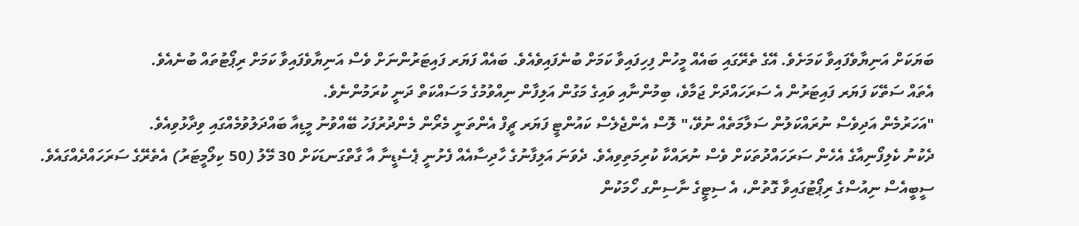ބަޔަކަށް އަނިޔާވެފައިވާ ކަމަށެވެ. އޭގެ ތެރޭގައި ބައެއް މީހުން ފިހިފައިވާ ކަމަށް ބުނެފައިވެއެވެ. ބައެއް ފަޔަރ ފައިޓަރުންނަށް ވެސް އަނިޔާވެފައިވާ ކަމަށް ރިޕޯޓުތައް ބުނެއެވެ.
އެތައް ސަތޭކަ ފަޔަރ ފައިޓަރުން އެ ސަރަހައްދަށް ޖަމާވެ، ބިމުންނާއި ވައިގެ މަގުން އަލިފާން ނިއްވުމުގެ މަސައްކަތް ދަނީ ކުރަމުންނެވެ.
"އަހަރުމެން އަދިވެސް ނުރައްކަލުން ސަލާމަތެއް ނުވޭ،" ލޮސް އެންޖެލެސް ކައުންޓީ ފަޔަރ ޗީފް އެންތަނީ މެރޯން މެންދުރުފަހު ބޭއްވުނު މީޑިއާ ބައްދަލުވުމެއްގައި ވިދާޅުވިއެވެ.
ދެކުނު ކެލިފޯނިއާގެ އެހެން ސަރަހައްދުތަކަށް ވެސް ނުރައްކާ ކުރިމަތިވިއެވެ. ދެވަނަ އަލިފާނުގެ ހާދިސާއެއް ފެށުނީ ޕެސެޑީނާ އާ ގާތްގަނޑަކަށް 30 މޭލު (50 ކިލޯމީޓަރު) އެތެރޭގެ ސަރަހައްދެއްގައެވެ.
ސީބީއެސް ނިއުސްގެ ރިޕޯޓުގައިވާ ގޮތުން، އެ ސިޓީގެ ނާސިންގ ހޯމަކުން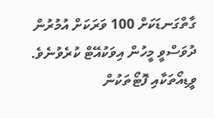ގާތްގަނޑަކަށް 100 ވަރަކަށް އުމުރުން ދުވަސްވީ މީހުން އިވަކުއޭޓް ކުރެވުނެވެ. ވީޑިއޯތަކާއި ފޮޓޯތަކުން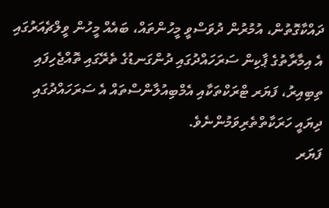ދައްކާގޮތުން، އުމުރުން ދުވަސްވީ މީހުންތައް، ބައެއް މީހުން ވީލްޗެއަރުގައި އެ އިމާރާތުގެ ޕާކިން ސަރަހައްދުގައި ދުންގަނޑުގެ ތެރޭގައި ތޮއްޖެހިފައި ތިބިއިރު، ފަޔަރ ޓްރަކްތަކާއި އެމްބިއުލާންސްތައް އެ ސަރަހައްދުގައި ދިޔައީ ހަރަކާތްތެރިވަމުންނެވެ.
ފަޔަރ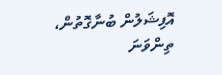އޮފިޝަލުން ބުނާގޮތުން، ތިންވަނަ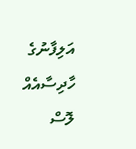އަލިފާނުގެ ހާދިސާއެއް ލޮސް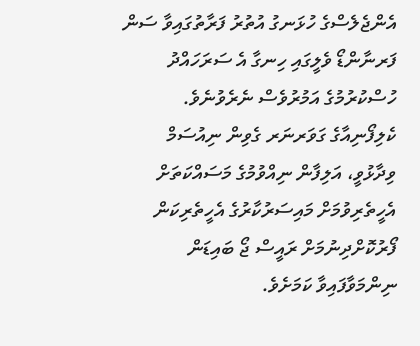އެންޖެލެސްގެ ހުޅަނގު އުތުރު ފަރާތުގައިވާ ސަން ފަރނާންޑޯ ވެލީގައި ހިނގާ އެ ސަރަހައްދު ހުސްކުރުމުގެ އަމުރުވެސް ނެރެވުނެވެ.
ކެލިފޯނިއާގެ ގަވަރނަރ ގެވިން ނިއުސަމް ވިދާޅުވީ، އަލިފާން ނިއްވުމުގެ މަސައްކަތަށް އެހީތެރިވުމަށް މައިސަރުކާރުގެ އެހީތެރިކަން ފޯރުކޮށްދިނުމަށް ރައީސް ޖޯ ބައިޑަން ނިންމަވާފައިވާ ކަމަށެވެ.